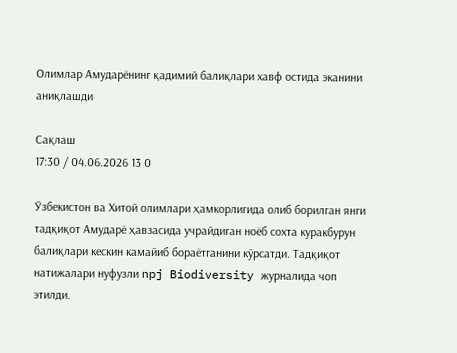Олимлар Амударёнинг қадимий балиқлари хавф остида эканини аниқлашди

Сақлаш
17:30 / 04.06.2026 13 0

Ўзбекистон ва Хитой олимлари ҳамкорлигида олиб борилган янги тадқиқот Амударё ҳавзасида учрайдиган ноёб сохта куракбурун балиқлари кескин камайиб бораётганини кўрсатди. Тадқиқот натижалари нуфузли npj Biodiversity журналида чоп этилди.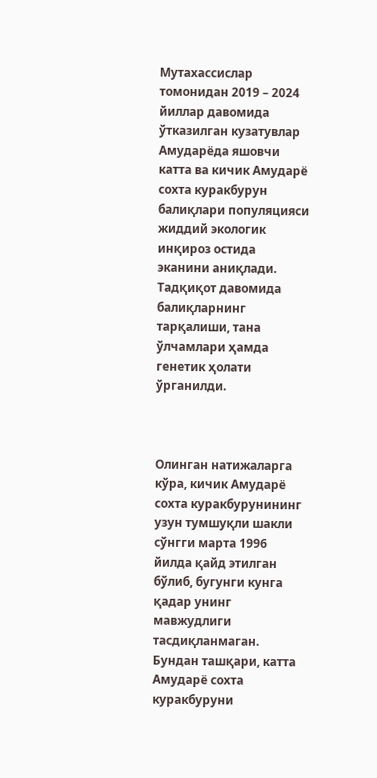Мутахассислар томонидан 2019 – 2024 йиллар давомида ўтказилган кузатувлар Амударёда яшовчи катта ва кичик Амударё сохта куракбурун балиқлари популяцияси жиддий экологик инқироз остида эканини аниқлади. Тадқиқот давомида балиқларнинг тарқалиши, тана ўлчамлари ҳамда генетик ҳолати ўрганилди.



Олинган натижаларга кўра, кичик Амударё сохта куракбурунининг узун тумшуқли шакли сўнгги марта 1996 йилда қайд этилган бўлиб, бугунги кунга қадар унинг мавжудлиги тасдиқланмаган. Бундан ташқари, катта Амударё сохта куракбуруни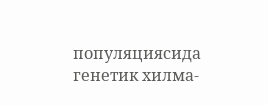популяциясида генетик хилма-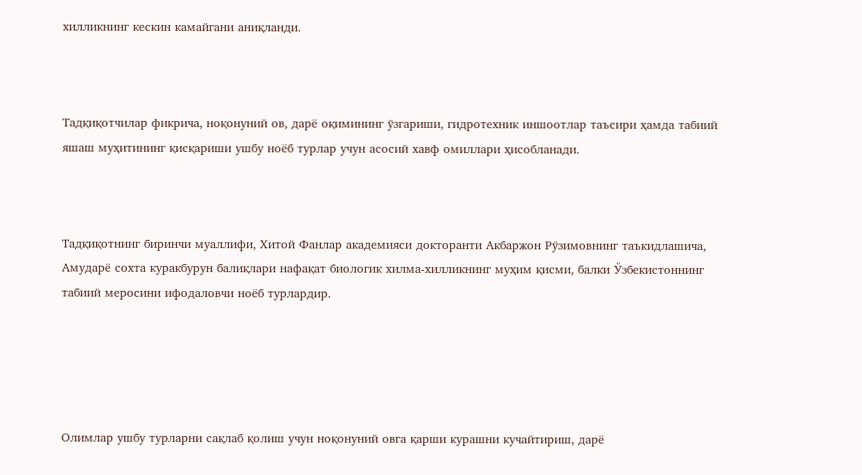хилликнинг кескин камайгани аниқланди.



Тадқиқотчилар фикрича, ноқонуний ов, дарё оқимининг ўзгариши, гидротехник иншоотлар таъсири ҳамда табиий яшаш муҳитининг қисқариши ушбу ноёб турлар учун асосий хавф омиллари ҳисобланади.



Тадқиқотнинг биринчи муаллифи, Хитой Фанлар академияси докторанти Акбаржон Рўзимовнинг таъкидлашича, Амударё сохта куракбурун балиқлари нафақат биологик хилма-хилликнинг муҳим қисми, балки Ўзбекистоннинг табиий меросини ифодаловчи ноёб турлардир.





Олимлар ушбу турларни сақлаб қолиш учун ноқонуний овга қарши курашни кучайтириш, дарё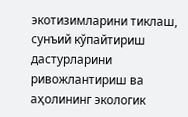экотизимларини тиклаш, сунъий кўпайтириш дастурларини ривожлантириш ва аҳолининг экологик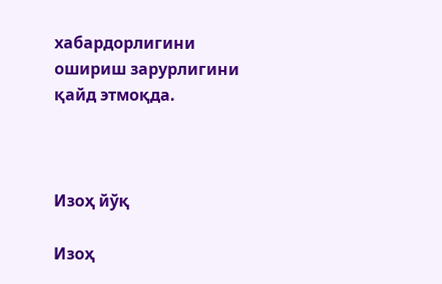хабардорлигини ошириш зарурлигини қайд этмоқда.



Изоҳ йўқ

Изоҳ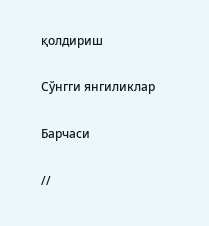қолдириш

Сўнгги янгиликлар

Барчаси

//